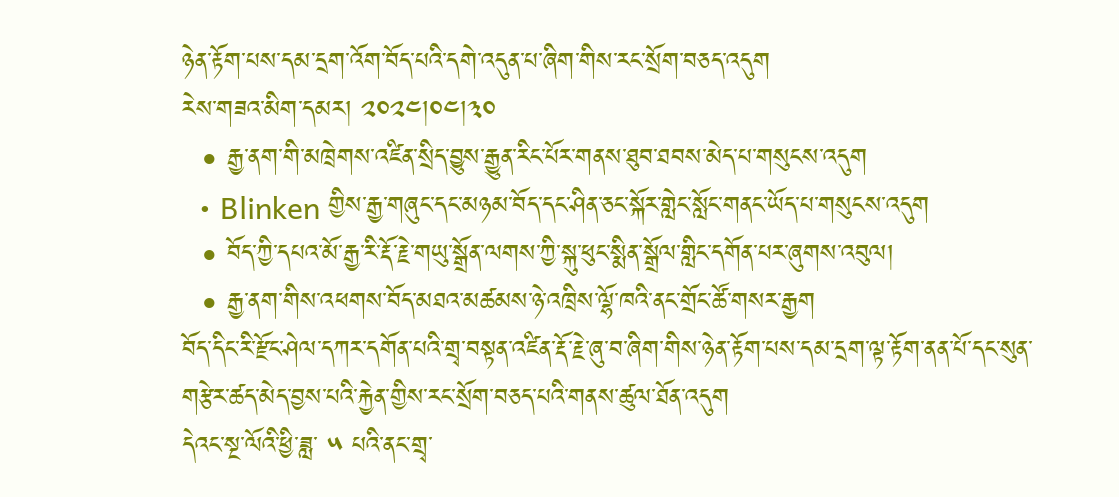ཉེན་རྟོག་པས་དམ་དྲག་འོག་བོད་པའི་དགེ་འདུན་པ་ཞིག་གིས་རང་སྲོག་བཅད་འདུག
རེས་གཟའ་མིག་དམར། ༢༠༢༤།༠༤།༣༠
  • རྒྱ་ནག་གི་མཁྲེགས་འཛིན་སྲིད་བྱུས་རྒྱུན་རིང་པོར་གནས་ཐུབ་ཐབས་མེད་པ་གསུངས་འདུག
  • Blinken གྱིས་རྒྱ་གཞུང་དང་མཉམ་བོད་དང་ཤིན་ཅང་སྐོར་གླེང་སློང་གནང་ཡོད་པ་གསུངས་འདུག
  • བོད་ཀྱི་དཔའ་མོ་རྒྱ་རི་རྡོ་རྗེ་གཡུ་སྒྲོན་ལགས་ཀྱི་སྐུ་ཕུང་སྨིན་སྒྲོལ་གླིང་དགོན་པར་ཞུགས་འབུལ།
  • རྒྱ་ནག་གིས་འཕགས་བོད་མཐའ་མཚམས་ཉེ་འཁྲིས་ལྷོ་ཁའི་ནང་གྲོང་ཚོ་གསར་རྒྱག
བོད་དིང་རི་རྫོང་ཤེལ་དཀར་དགོན་པའི་གྲྭ་བསྟན་འཛིན་རྡོ་རྗེ་ཞུ་བ་ཞིག་གིས་ཉེན་རྟོག་པས་དམ་དྲག་ལྟ་རྟོག་ནན་པོ་དང་སུན་གརྩེར་ཚད་མེད་བྱས་པའི་རྐྱེན་གྱིས་རང་སྲོག་བཅད་པའི་གནས་ཚུལ་ཐོན་འདུག
དེའང་སྔ་ལོའི་ཕྱི་ཟླ་ ༥ པའི་ནང་གྲྭ་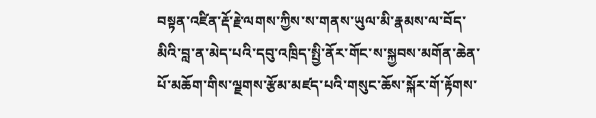བསྟན་འཛིན་རྡོ་རྗེ་ལགས་ཀྱིས་ས་གནས་ཡུལ་མི་རྣམས་ལ་བོད་མིའི་བླ་ན་མེད་པའི་དབུ་འཁྲིད་སྤྱི་ནོར་གོང་ས་སྐྱབས་མགོན་ཆེན་པོ་མཆོག་གིས་ལྗགས་རྩོམ་མཛད་པའི་གསུང་ཆོས་སྐོར་གོ་རྟོགས་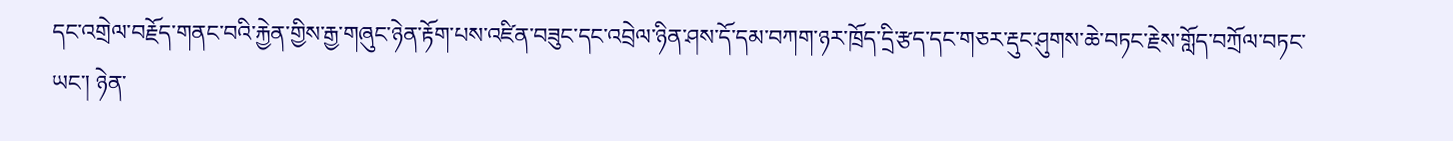དང་འགྲེལ་བརྗོད་གནང་བའི་རྐྱེན་གྱིས་རྒྱ་གཞུང་ཉེན་རྟོག་པས་འཛིན་བཟུང་དང་འབྲེལ་ཉིན་ཤས་དོ་དམ་བཀག་ཉར་ཁྲོད་དྲི་རྩད་དང་གཅར་རྡུང་ཤུགས་ཆེ་བཏང་རྗེས་གློད་བཀྲོལ་བཏང་ཡང་། ཉེན་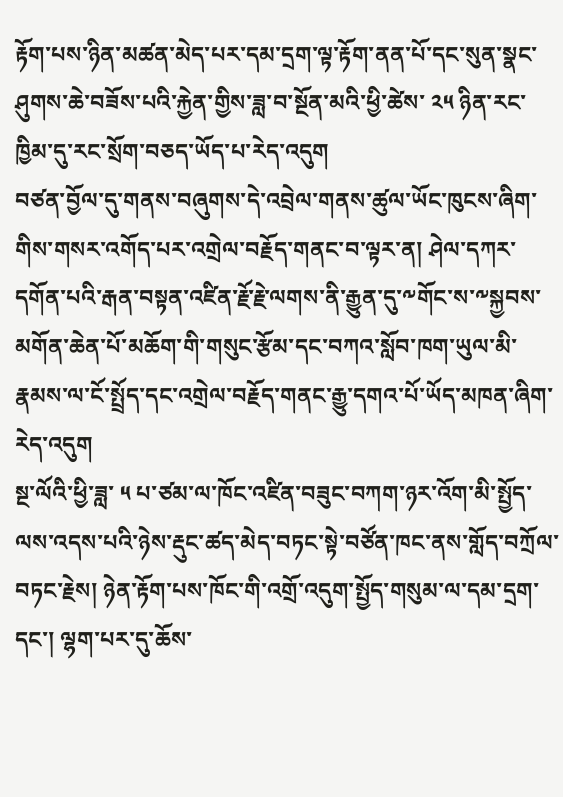རྟོག་པས་ཉིན་མཚན་མེད་པར་དམ་དྲག་ལྟ་རྟོག་ནན་པོ་དང་སུན་སྣང་ཤུགས་ཆེ་བཟོས་པའི་རྐྱེན་གྱིས་ཟླ་བ་སྔོན་མའི་ཕྱི་ཚེས་ ༢༥ ཉིན་རང་ཁྱིམ་དུ་རང་སྲོག་བཅད་ཡོད་པ་རེད་འདུག
བཙན་བྱོལ་དུ་གནས་བཞུགས་དེ་འབྲེལ་གནས་ཚུལ་ཡོང་ཁུངས་ཞིག་གིས་གསར་འགོད་པར་འགྲེལ་བརྗོད་གནང་བ་ལྟར་ན། ཤེལ་དཀར་དགོན་པའི་རྒན་བསྟན་འཛིན་རྗོ་རྗེ་ལགས་ནི་རྒྱུན་དུ་༸གོང་ས་༸སྐྱབས་མགོན་ཆེན་པོ་མཆོག་གི་གསུང་རྩོམ་དང་བཀའ་སློབ་ཁག་ཡུལ་མི་རྣམས་ལ་ངོ་སྤྲོད་དང་འགྲེལ་བརྗོད་གནང་རྒྱུ་དགའ་པོ་ཡོད་མཁན་ཞིག་རེད་འདུག
སྔ་ལོའི་ཕྱི་ཟླ་ ༥ པ་ཙམ་ལ་ཁོང་འཛིན་བཟུང་བཀག་ཉར་འོག་མི་སྤྱོད་ལས་འདས་པའི་ཉེས་རྡུང་ཚད་མེད་བཏང་སྟེ་བཙོན་ཁང་ནས་གློད་བཀྲོལ་བཏང་རྗེས། ཉེན་རྟོག་པས་ཁོང་གི་འགྲོ་འདུག་སྤྱོད་གསུམ་ལ་དམ་དྲག་དང་། ལྷག་པར་དུ་ཆོས་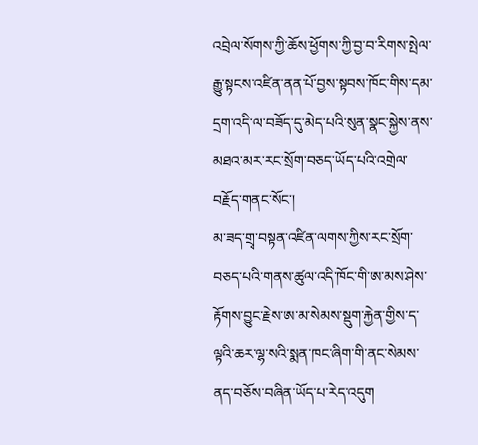འབྲེལ་སོགས་ཀྱི་ཆོས་ཕྱོགས་ཀྱི་བྱ་བ་རིགས་སྤེལ་རྒྱུ་སྟངས་འཛིན་ནན་པོ་བྱས་སྟབས་ཁོང་གིས་དམ་དྲག་འདི་ལ་བཟོད་དུ་མེད་པའི་སུན་སྣང་སྐྱེས་ནས་མཐའ་མར་རང་སྲོག་བཅད་ཡོད་པའི་འགྲེལ་བརྗོད་གནང་སོང་།
མ་ཟད་གྲྭ་བསྟན་འཛིན་ལགས་ཀྱིས་རང་སྲོག་བཅད་པའི་གནས་ཚུལ་འདི་ཁོང་གི་ཨ་མས་ཤེས་རྟོགས་བྱུང་རྗེས་ཨ་མ་སེམས་སྡུག་རྐྱེན་གྱིས་ད་ལྟའི་ཆར་ལྷ་སའི་སྨན་ཁང་ཞིག་གི་ནང་སེམས་ནད་བཅོས་བཞིན་ཡོད་པ་རེད་འདུག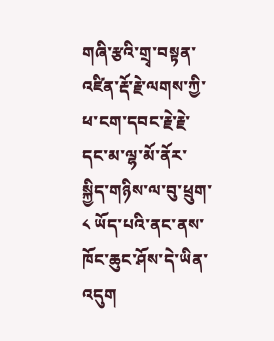གཞི་རྩའི་གྲྭ་བསྟན་འཛིན་རྡོ་རྗེ་ལགས་ཀྱི་ཕ་ངག་དབང་རྗེ་རྗེ་དང་མ་ལྷ་མོ་ནོར་སྐྱིད་གཉིས་ལ་བུ་ཕྲུག་ ༨ ཡོད་པའི་ནང་ནས་ཁོང་ཆུང་ཤོས་དེ་ཡིན་འདུག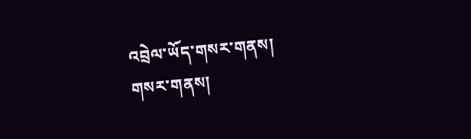འབྲེལ་ཡོད་གསར་གནས།
གསར་གནས།